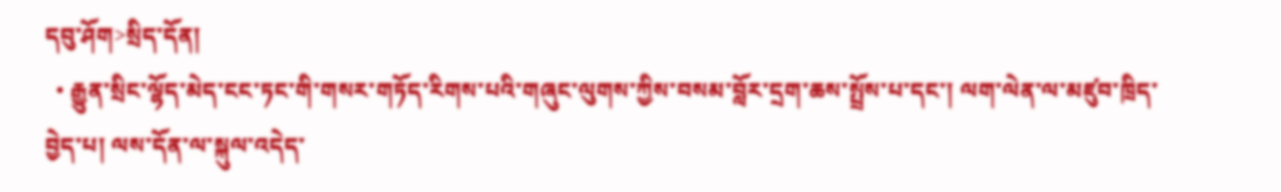དབུ་ཤོག>སྲིད་དོན།
  • རྒྱུན་སྲིང་ལྷོད་མེད་ངང་ཏང་གི་གསར་གཏོད་རིགས་པའི་གཞུང་ལུགས་ཀྱིས་བསམ་བློར་དྲག་ཆས་སྤྲོས་པ་དང་། ལག་ལེན་ལ་མཛུབ་ཁྲིད་བྱེད་པ། ལས་དོན་ལ་སྐུལ་འདེད་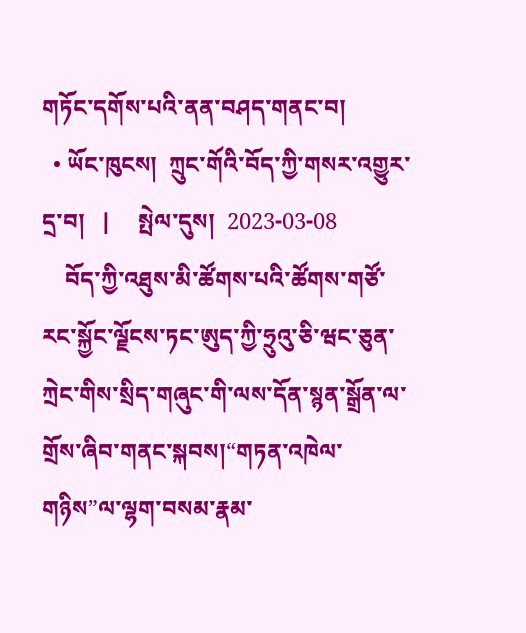གཏོང་དགོས་པའི་ནན་བཤད་གནང་བ།
  • ཡོང་ཁུངས།  ཀྲུང་གོའི་བོད་ཀྱི་གསར་འགྱུར་དྲ་བ།   |     སྤེལ་དུས།  2023-03-08
    བོད་ཀྱི་འཐུས་མི་ཚོགས་པའི་ཚོགས་གཙོ་རང་སྐྱོང་ལྗོངས་ཏང་ཨུད་ཀྱི་ཧྲུའུ་ཅི་ཝང་ཅུན་ཀྲེང་གིས་སྲིད་གཞུང་གི་ལས་དོན་སྙན་སྒྲོན་ལ་གྲོས་ཞིབ་གནང་སྐབས།“གཏན་འཁེལ་གཉིས”ལ་ལྷག་བསམ་རྣམ་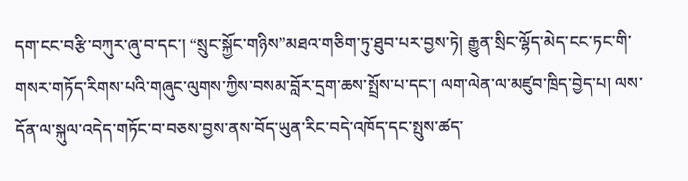དག་ངང་བརྩི་བཀུར་ཞུ་བ་དང་། “སྲུང་སྐྱོང་གཉིས”མཐའ་གཅིག་ཏུ་ཐུབ་པར་བྱས་ཏེ། རྒྱུན་སྲིང་ལྷོད་མེད་ངང་ཏང་གི་གསར་གཏོད་རིགས་པའི་གཞུང་ལུགས་ཀྱིས་བསམ་བློར་དྲག་ཆས་སྤྲོས་པ་དང་། ལག་ལེན་ལ་མཛུབ་ཁྲིད་བྱེད་པ། ལས་དོན་ལ་སྐུལ་འདེད་གཏོང་བ་བཅས་བྱས་ནས་བོད་ཡུན་རིང་བདེ་འཁོད་དང་སྤུས་ཚད་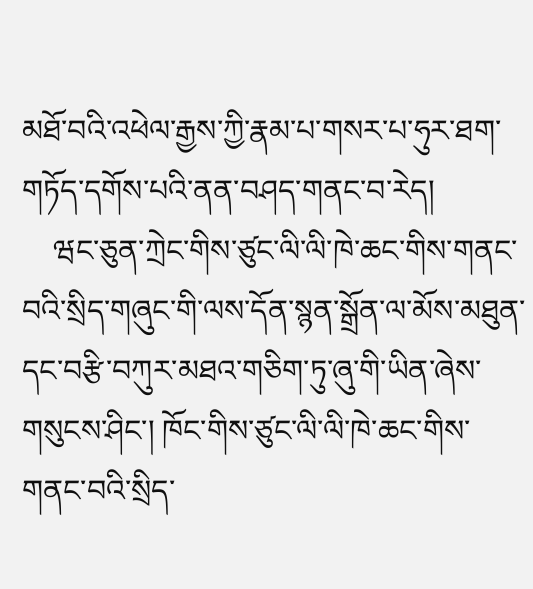མཐོ་བའི་འཕེལ་རྒྱས་ཀྱི་རྣམ་པ་གསར་པ་ཧུར་ཐག་གཏོད་དགོས་པའི་ནན་བཤད་གནང་བ་རེད།
    ཝང་ཅུན་ཀྲེང་གིས་ཙུང་ལི་ལི་ཁེ་ཆང་གིས་གནང་བའི་སྲིད་གཞུང་གི་ལས་དོན་སྙན་སྒྲོན་ལ་མོས་མཐུན་དང་བརྩི་བཀུར་མཐའ་གཅིག་ཏུ་ཞུ་གི་ཡིན་ཞེས་གསུངས་ཤིང་། ཁོང་གིས་ཙུང་ལི་ལི་ཁེ་ཆང་གིས་གནང་བའི་སྲིད་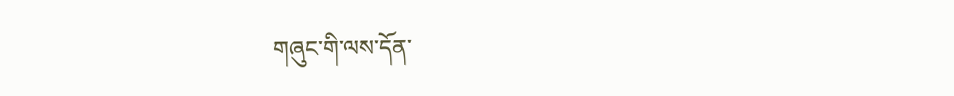གཞུང་གི་ལས་དོན་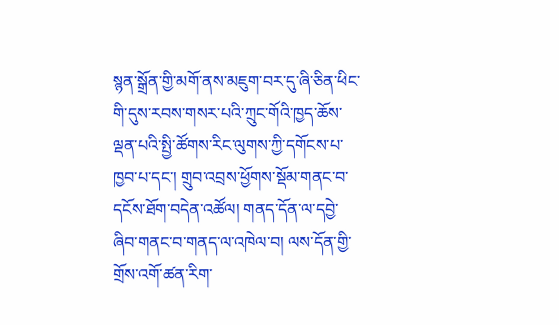སྙན་སྒྲོན་གྱི་མགོ་ནས་མཇུག་བར་དུ་ཞི་ཅིན་ཕིང་གི་དུས་རབས་གསར་པའི་ཀྲུང་གོའི་ཁྱད་ཆོས་ལྡན་པའི་སྤྱི་ཚོགས་རིང་ལུགས་ཀྱི་དགོངས་པ་ཁྱབ་པ་དང་། གྲུབ་འབྲས་ཕྱོགས་སྡོམ་གནང་བ་དངོས་ཐོག་བདེན་འཚོལ། གནད་དོན་ལ་དབྱེ་ཞིབ་གནང་བ་གནད་ལ་འཁེལ་བ། ལས་དོན་གྱི་གྲོས་འགོ་ཚན་རིག་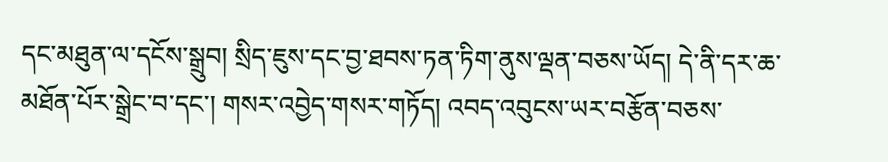དང་མཐུན་ལ་དངོས་སྒྲུབ། སྲིད་ཇུས་དང་བྱ་ཐབས་ཏན་ཏིག་ནུས་ལྡན་བཅས་ཡོད། དེ་ནི་དར་ཆ་མཐོན་པོར་སྒྲེང་བ་དང་། གསར་འབྱེད་གསར་གཏོད། འབད་འབུངས་ཡར་བརྩོན་བཅས་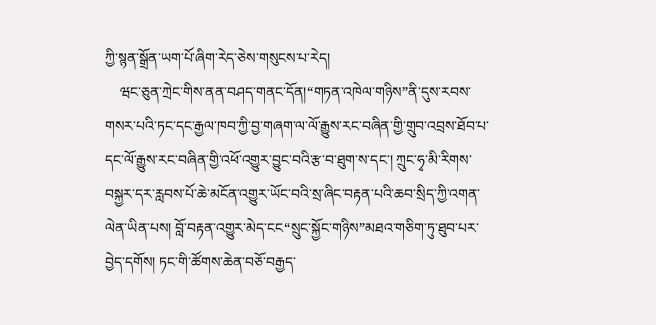ཀྱི་སྙན་སྒྲོན་ཡག་པོ་ཞིག་རེད་ཅེས་གསུངས་པ་རེད།
    ཝང་ཅུན་ཀྲེང་གིས་ནན་བཤད་གནང་དོན།“གཏན་འཁེལ་གཉིས”ནི་དུས་རབས་གསར་པའི་ཏང་དང་རྒྱལ་ཁབ་ཀྱི་བྱ་གཞག་ལ་ལོ་རྒྱུས་རང་བཞིན་གྱི་གྲུབ་འབྲས་ཐོབ་པ་དང་ལོ་རྒྱུས་རང་བཞིན་གྱི་འཕོ་འགྱུར་བྱུང་བའི་རྩ་བ་ཐུག་ས་དང་། ཀྲུང་ཧྭ་མི་རིགས་བསྐྱར་དར་རླབས་པོ་ཆེ་མངོན་འགྱུར་ཡོང་བའི་སྲ་ཞིང་བརྟན་པའི་ཆབ་སྲིད་ཀྱི་འགན་ལེན་ཡིན་པས། བློ་བརྟན་འགྱུར་མེད་ངང“སྲུང་སྐྱོང་གཉིས”མཐའ་གཅིག་ཏུ་ཐུབ་པར་བྱེད་དགོས། ཏང་གི་ཚོགས་ཆེན་བཅོ་བརྒྱད་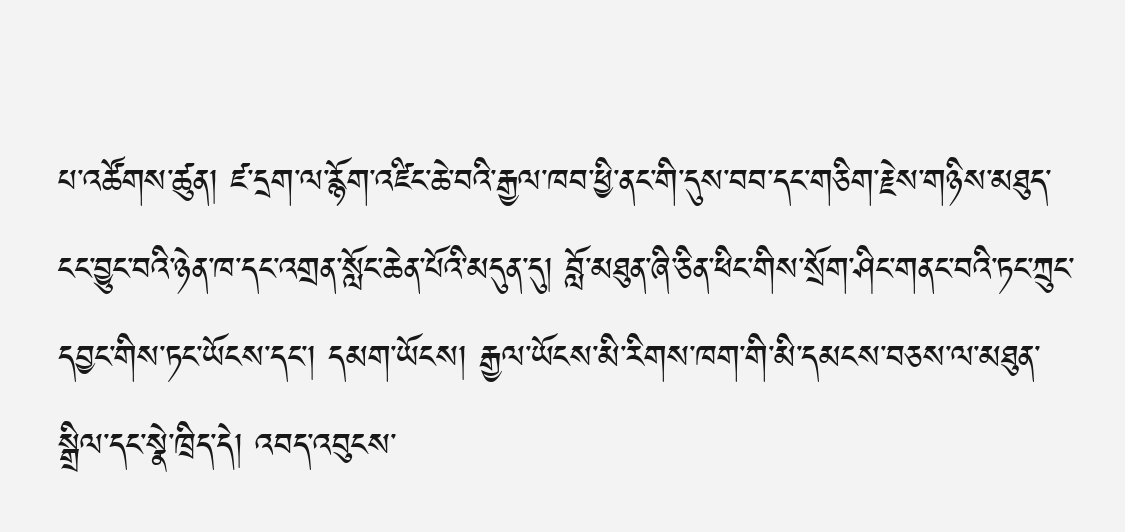པ་འཚོགས་ཚུན། ཛ་དྲག་ལ་རྙོག་འཛིང་ཆེ་བའི་རྒྱལ་ཁབ་ཕྱི་ནང་གི་དུས་བབ་དང་གཅིག་རྗེས་གཉིས་མཐུད་ངང་བྱུང་བའི་ཉེན་ཁ་དང་འགྲན་སློང་ཆེན་པོའི་མདུན་དུ། བློ་མཐུན་ཞི་ཅིན་ཕིང་གིས་སྲོག་ཤིང་གནང་བའི་ཏང་ཀྲུང་དབྱང་གིས་ཏང་ཡོངས་དང་། དམག་ཡོངས། རྒྱལ་ཡོངས་མི་རིགས་ཁག་གི་མི་དམངས་བཅས་ལ་མཐུན་སྒྲིལ་དང་སྣེ་ཁྲིད་དེ། འབད་འབུངས་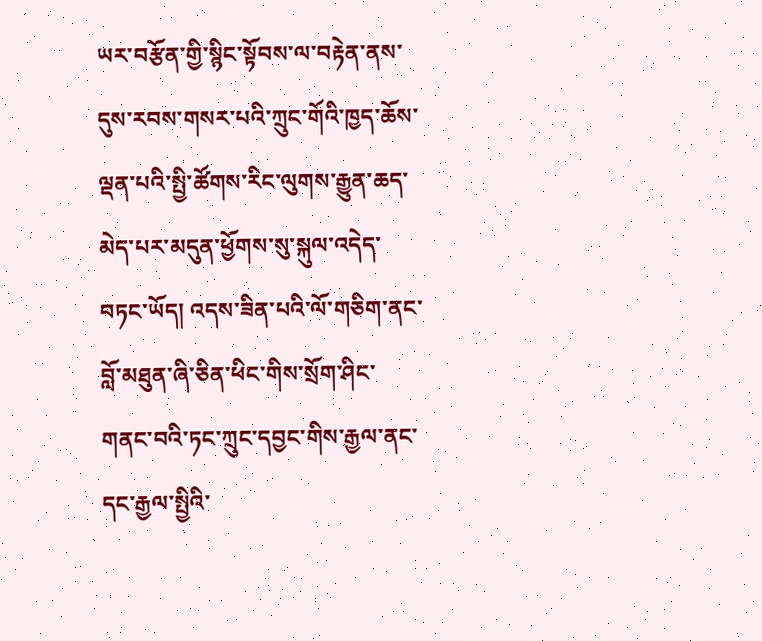ཡར་བརྩོན་གྱི་སྙིང་སྟོབས་ལ་བརྟེན་ནས་དུས་རབས་གསར་པའི་ཀྲུང་གོའི་ཁྱད་ཆོས་ལྡན་པའི་སྤྱི་ཚོགས་རིང་ལུགས་རྒྱུན་ཆད་མེད་པར་མདུན་ཕྱོགས་སུ་སྐུལ་འདེད་བཏང་ཡོད། འདས་ཟིན་པའི་ལོ་གཅིག་ནང་བློ་མཐུན་ཞི་ཅིན་ཕིང་གིས་སྲོག་ཤིང་གནང་བའི་ཏང་ཀྲུང་དབྱང་གིས་རྒྱལ་ནང་དང་རྒྱལ་སྤྱིའི་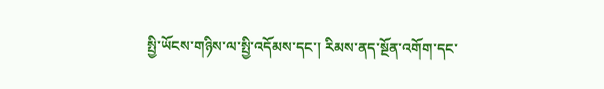སྤྱི་ཡོངས་གཉིས་ལ་སྤྱི་འདོམས་དང་། རིམས་ནད་སྔོན་འགོག་དང་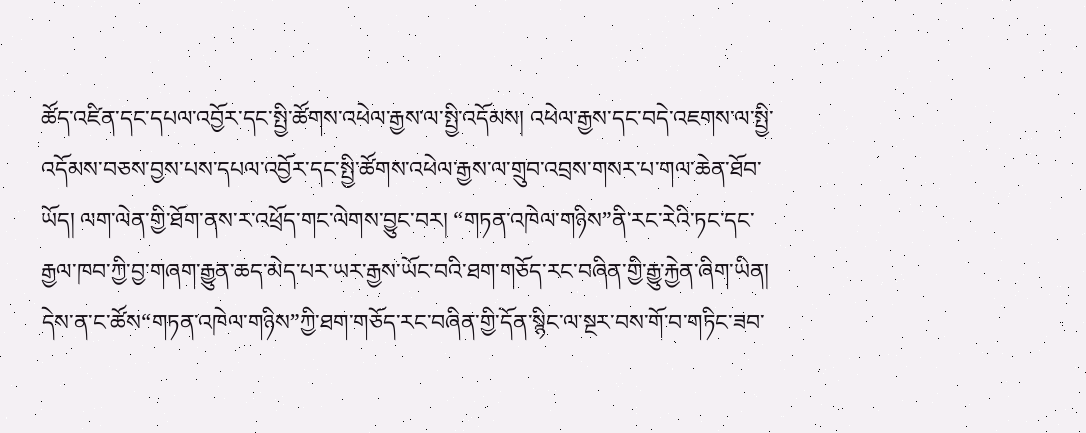ཚོད་འཛིན་དང་དཔལ་འབྱོར་དང་སྤྱི་ཚོགས་འཕེལ་རྒྱས་ལ་སྤྱི་འདོམས། འཕེལ་རྒྱས་དང་བདེ་འཇགས་ལ་སྤྱི་འདོམས་བཅས་བྱས་པས་དཔལ་འབྱོར་དང་སྤྱི་ཚོགས་འཕེལ་རྒྱས་ལ་གྲུབ་འབྲས་གསར་པ་གལ་ཆེན་ཐོབ་ཡོད། ལག་ལེན་གྱི་ཐོག་ནས་ར་འཕྲོད་གང་ལེགས་བྱུང་བར། “གཏན་འཁེལ་གཉིས”ནི་རང་རེའི་ཏང་དང་རྒྱལ་ཁབ་ཀྱི་བྱ་གཞག་རྒྱུན་ཆད་མེད་པར་ཡར་རྒྱས་ཡོང་བའི་ཐག་གཅོད་རང་བཞིན་གྱི་རྒྱུ་རྐྱེན་ཞིག་ཡིན། དེས་ན་ང་ཚོས“གཏན་འཁེལ་གཉིས”ཀྱི་ཐག་གཅོད་རང་བཞིན་གྱི་དོན་སྙིང་ལ་སྔར་བས་གོ་བ་གཏིང་ཟབ་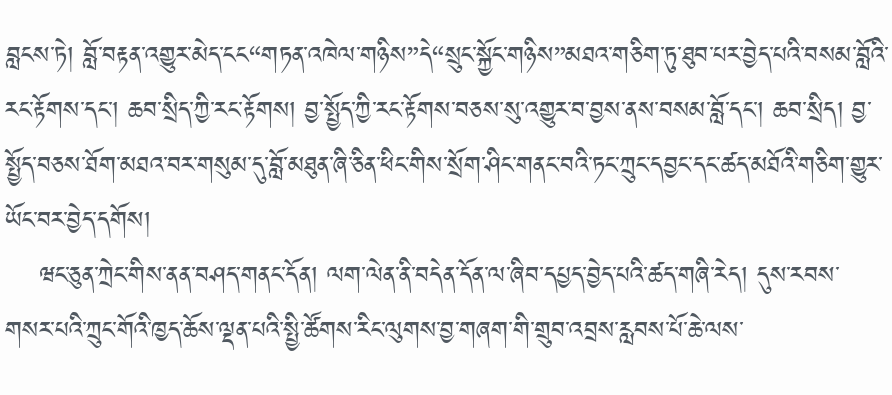བླངས་ཏེ། བློ་བརྟན་འགྱུར་མེད་ངང“གཏན་འཁེལ་གཉིས”དེ“སྲུང་སྐྱོང་གཉིས”མཐའ་གཅིག་ཏུ་ཐུབ་པར་བྱེད་པའི་བསམ་བློའི་རང་རྟོགས་དང་། ཆབ་སྲིད་ཀྱི་རང་རྟོགས། བྱ་སྤྱོད་ཀྱི་རང་རྟོགས་བཅས་སུ་འགྱུར་བ་བྱས་ནས་བསམ་བློ་དང་། ཆབ་སྲིད། བྱ་སྤྱོད་བཅས་ཐོག་མཐའ་བར་གསུམ་དུ་བློ་མཐུན་ཞི་ཅིན་ཕིང་གིས་སྲོག་ཤིང་གནང་བའི་ཏང་ཀྲུང་དབྱང་དང་ཚད་མཐོའི་གཅིག་གྱུར་ཡོང་བར་བྱེད་དགོས།
    ཝང་ཅུན་ཀྲེང་གིས་ནན་བཤད་གནང་དོན། ལག་ལེན་ནི་བདེན་དོན་ལ་ཞིབ་དཔྱད་བྱེད་པའི་ཚད་གཞི་རེད། དུས་རབས་གསར་པའི་ཀྲུང་གོའི་ཁྱད་ཆོས་ལྡན་པའི་སྤྱི་ཚོགས་རིང་ལུགས་བྱ་གཞག་གི་གྲུབ་འབྲས་རླབས་པོ་ཆེ་ལས་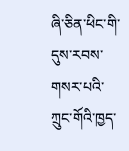ཞི་ཅིན་ཕིང་གི་དུས་རབས་གསར་པའི་ཀྲུང་གོའི་ཁྱད་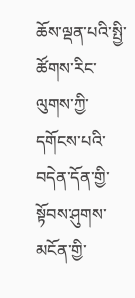ཆོས་ལྡན་པའི་སྤྱི་ཚོགས་རིང་ལུགས་ཀྱི་དགོངས་པའི་བདེན་དོན་གྱི་སྟོབས་ཤུགས་མངོན་གྱི་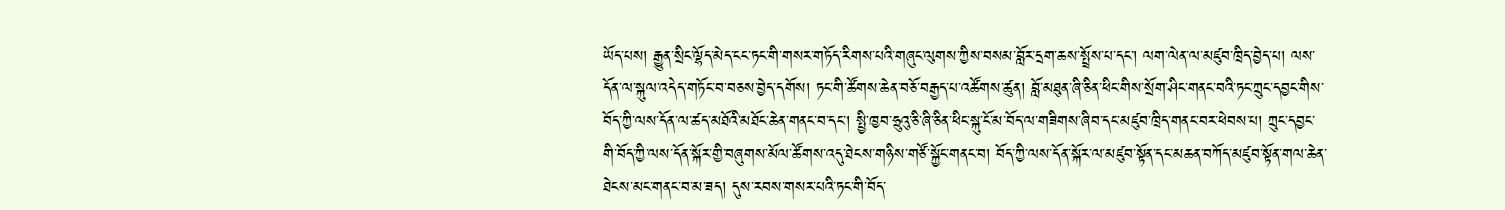ཡོད་པས། རྒྱུན་སྲིང་ལྷོད་མེད་ངང་ཏང་གི་གསར་གཏོད་རིགས་པའི་གཞུང་ལུགས་ཀྱིས་བསམ་བློར་དྲག་ཆས་སྤྲོས་པ་དང་། ལག་ལེན་ལ་མཛུབ་ཁྲིད་བྱེད་པ། ལས་དོན་ལ་སྐུལ་འདེད་གཏོང་བ་བཅས་བྱེད་དགོས། ཏང་གི་ཚོགས་ཆེན་བཅོ་བརྒྱད་པ་འཚོགས་ཚུན། བློ་མཐུན་ཞི་ཅིན་ཕིང་གིས་སྲོག་ཤིང་གནང་བའི་ཏང་ཀྲུང་དབྱང་གིས་བོད་ཀྱི་ལས་དོན་ལ་ཚད་མཐོའི་མཐོང་ཆེན་གནང་བ་དང་། སྤྱི་ཁྱབ་ཧྲུའུ་ཅི་ཞི་ཅིན་ཕིང་སྐུ་ངོ་མ་བོད་ལ་གཟིགས་ཞིབ་དང་མཛུབ་ཁྲིད་གནང་བར་ཕེབས་པ། ཀྲུང་དབྱང་གི་བོད་ཀྱི་ལས་དོན་སྐོར་གྱི་བཞུགས་མོལ་ཚོགས་འདུ་ཐེངས་གཉིས་གཙོ་སྐྱོང་གནང་བ། བོད་ཀྱི་ལས་དོན་སྐོར་ལ་མཛུབ་སྟོན་དང་མཆན་བཀོད་མཛུབ་སྟོན་གལ་ཆེན་ཐེངས་མང་གནང་བ་མ་ཟད། དུས་རབས་གསར་པའི་ཏང་གི་བོད་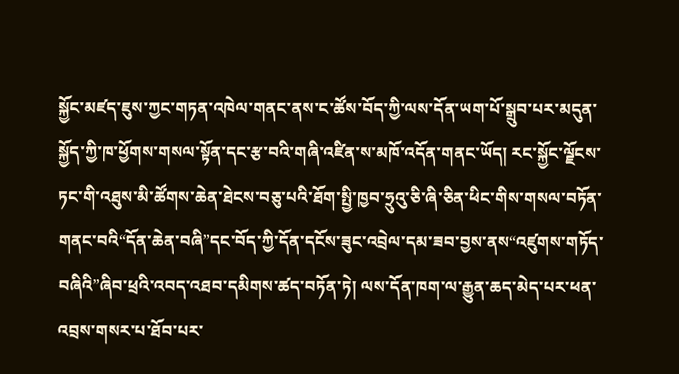སྐྱོང་མཛད་ཇུས་ཀྱང་གཏན་འཁེལ་གནང་ནས་ང་ཚོས་བོད་ཀྱི་ལས་དོན་ཡག་པོ་སྒྲུབ་པར་མདུན་སྐྱོད་ཀྱི་ཁ་ཕྱོགས་གསལ་སྟོན་དང་རྩ་བའི་གཞི་འཛིན་ས་མཁོ་འདོན་གནང་ཡོད། རང་སྐྱོང་ལྗོངས་ཏང་གི་འཐུས་མི་ཚོགས་ཆེན་ཐེངས་བཅུ་པའི་ཐོག་སྤྱི་ཁྱབ་ཧྲུའུ་ཅི་ཞི་ཅིན་ཕིང་གིས་གསལ་བཏོན་གནང་བའི“དོན་ཆེན་བཞི”དང་བོད་ཀྱི་དོན་དངོས་ཟུང་འབྲེལ་དམ་ཟབ་བྱས་ནས“འཛུགས་གཏོད་བཞིའི”ཞིབ་ཕྲའི་འབད་འཐབ་དམིགས་ཚད་བཏོན་ཏེ། ལས་དོན་ཁག་ལ་རྒྱུན་ཆད་མེད་པར་ཕན་འབྲས་གསར་པ་ཐོབ་པར་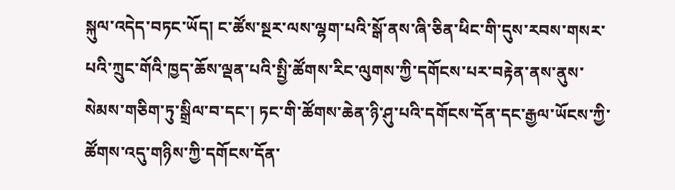སྐུལ་འདེད་བཏང་ཡོད། ང་ཚོས་སྔར་ལས་ལྷག་པའི་སྒོ་ནས་ཞི་ཅིན་ཕིང་གི་དུས་རབས་གསར་པའི་ཀྲུང་གོའི་ཁྱད་ཆོས་ལྡན་པའི་སྤྱི་ཚོགས་རིང་ལུགས་ཀྱི་དགོངས་པར་བརྟེན་ནས་ནུས་སེམས་གཅིག་ཏུ་སྒྲིལ་བ་དང་། ཏང་གི་ཚོགས་ཆེན་ཉི་ཤུ་པའི་དགོངས་དོན་དང་རྒྱལ་ཡོངས་ཀྱི་ཚོགས་འདུ་གཉིས་ཀྱི་དགོངས་དོན་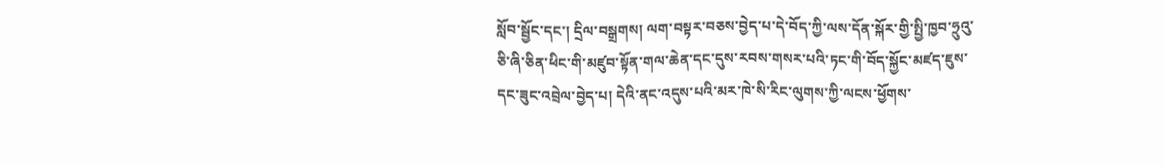སློབ་སྦྱོང་དང་། དྲིལ་བསྒྲགས། ལག་བསྟར་བཅས་བྱེད་པ་དེ་བོད་ཀྱི་ལས་དོན་སྐོར་གྱི་སྤྱི་ཁྱབ་ཧྲུའུ་ཅི་ཞི་ཅིན་ཕིང་གི་མཛུབ་སྟོན་གལ་ཆེན་དང་དུས་རབས་གསར་པའི་ཏང་གི་བོད་སྐྱོང་མཛད་ཇུས་དང་ཟུང་འབྲེལ་བྱེད་པ། དེའི་ནང་འདུས་པའི་མར་ཁེ་སི་རིང་ལུགས་ཀྱི་ལངས་ཕྱོགས་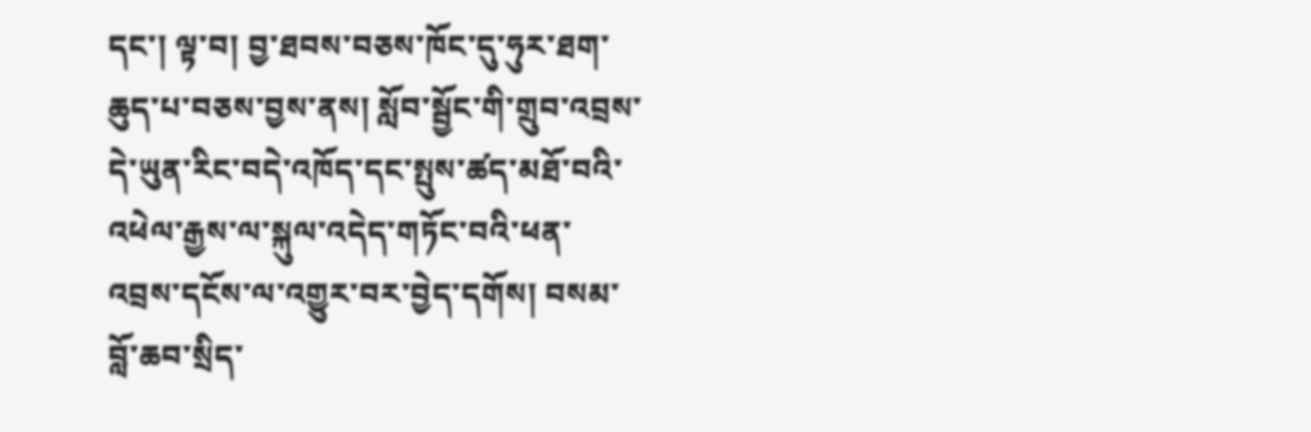དང་། ལྟ་བ། བྱ་ཐབས་བཅས་ཁོང་དུ་ཧུར་ཐག་ཆུད་པ་བཅས་བྱས་ནས། སློབ་སྦྱོང་གི་གྲུབ་འབྲས་དེ་ཡུན་རིང་བདེ་འཁོད་དང་སྤུས་ཚད་མཐོ་བའི་འཕེལ་རྒྱས་ལ་སྐུལ་འདེད་གཏོང་བའི་ཕན་འབྲས་དངོས་ལ་འགྱུར་བར་བྱེད་དགོས། བསམ་བློ་ཆབ་སྲིད་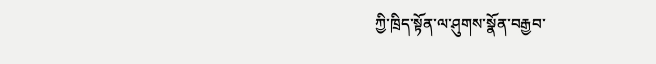ཀྱི་ཁྲིད་སྟོན་ལ་ཤུགས་སྣོན་བརྒྱབ་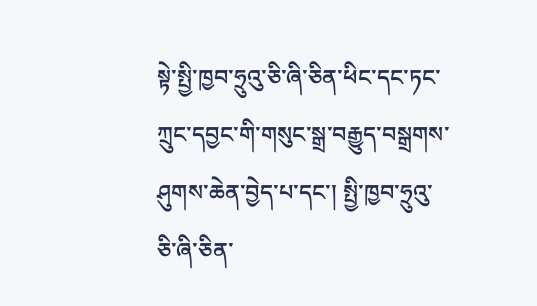སྟེ་སྤྱི་ཁྱབ་ཧྲུའུ་ཅི་ཞི་ཅིན་ཕིང་དང་ཏང་ཀྲུང་དབྱང་གི་གསུང་སྒྲ་བརྒྱུད་བསྒྲགས་ཤུགས་ཆེན་བྱེད་པ་དང་། སྤྱི་ཁྱབ་ཧྲུའུ་ཅི་ཞི་ཅིན་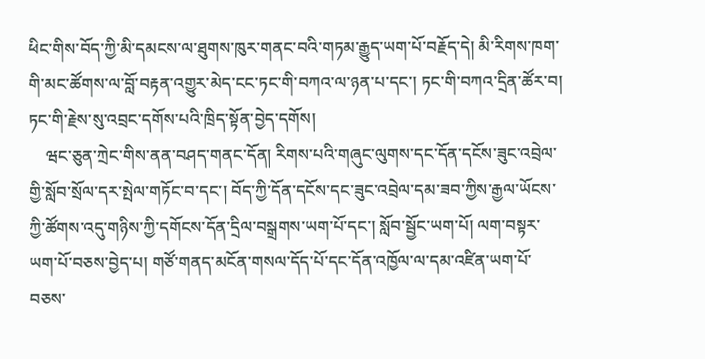ཕིང་གིས་བོད་ཀྱི་མི་དམངས་ལ་ཐུགས་ཁུར་གནང་བའི་གཏམ་རྒྱུད་ཡག་པོ་བརྗོད་དེ། མི་རིགས་ཁག་གི་མང་ཚོགས་ལ་བློ་བརྟན་འགྱུར་མེད་ངང་ཏང་གི་བཀའ་ལ་ཉན་པ་དང་། ཏང་གི་བཀའ་དྲིན་ཚོར་བ། ཏང་གི་རྗེས་སུ་འབྲང་དགོས་པའི་ཁྲིད་སྟོན་བྱེད་དགོས།
    ཝང་ཅུན་ཀྲེང་གིས་ནན་བཤད་གནང་དོན། རིགས་པའི་གཞུང་ལུགས་དང་དོན་དངོས་ཟུང་འབྲེལ་གྱི་སློབ་སྲོལ་དར་སྤེལ་གཏོང་བ་དང་། བོད་ཀྱི་དོན་དངོས་དང་ཟུང་འབྲེལ་དམ་ཟབ་ཀྱིས་རྒྱལ་ཡོངས་ཀྱི་ཚོགས་འདུ་གཉིས་ཀྱི་དགོངས་དོན་དྲིལ་བསྒྲགས་ཡག་པོ་དང་། སློབ་སྦྱོང་ཡག་པོ། ལག་བསྟར་ཡག་པོ་བཅས་བྱེད་པ། གཙོ་གནད་མངོན་གསལ་དོད་པོ་དང་དོན་འཁྱོལ་ལ་དམ་འཛིན་ཡག་པོ་བཅས་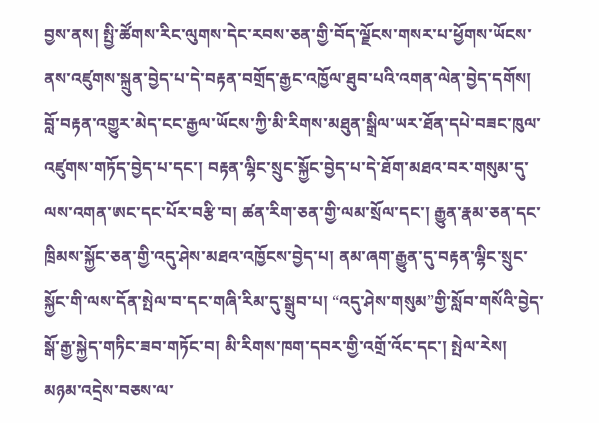བྱས་ནས། སྤྱི་ཚོགས་རིང་ལུགས་དེང་རབས་ཅན་གྱི་བོད་ལྗོངས་གསར་པ་ཕྱོགས་ཡོངས་ནས་འཛུགས་སྐྲུན་བྱེད་པ་དེ་བརྟན་བགྲོད་རྒྱང་འཁྱོལ་ཐུབ་པའི་འགན་ལེན་བྱེད་དགོས། བློ་བརྟན་འགྱུར་མེད་ངང་རྒྱལ་ཡོངས་ཀྱི་མི་རིགས་མཐུན་སྒྲིལ་ཡར་ཐོན་དཔེ་བཟང་ཁུལ་འཛུགས་གཏོད་བྱེད་པ་དང་། བརྟན་ལྷིང་སྲུང་སྐྱོང་བྱེད་པ་དེ་ཐོག་མཐའ་བར་གསུམ་དུ་ལས་འགན་ཨང་དང་པོར་བརྩི་བ། ཚན་རིག་ཅན་གྱི་ལམ་སྲོལ་དང་། རྒྱུན་རྣམ་ཅན་དང་ཁྲིམས་སྐྱོང་ཅན་གྱི་འདུ་ཤེས་མཐའ་འཁྱོངས་བྱེད་པ། ནམ་ཞག་རྒྱུན་དུ་བརྟན་ལྷིང་སྲུང་སྐྱོང་གི་ལས་དོན་སྤེལ་བ་དང་གཞི་རིམ་དུ་སྒྲུབ་པ། “འདུ་ཤེས་གསུམ”གྱི་སློབ་གསོའི་བྱེད་སྒོ་རྒྱ་སྐྱེད་གཏིང་ཟབ་གཏོང་བ། མི་རིགས་ཁག་དབར་གྱི་འགྲོ་འོང་དང་། སྤེལ་རེས། མཉམ་འདྲེས་བཅས་ལ་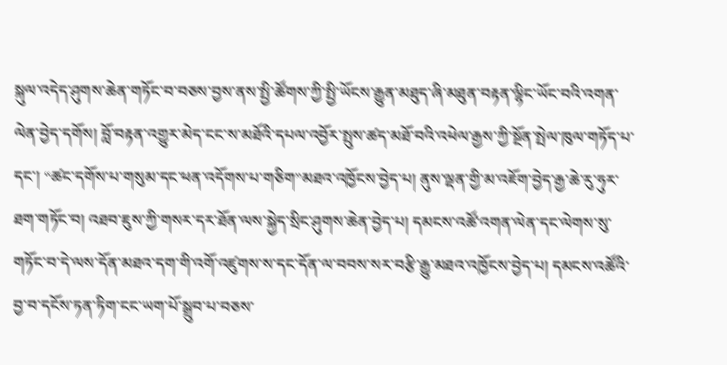སྐུལ་འདེད་ཤུགས་ཆེན་གཏོང་བ་བཅས་བྱས་ནས་སྤྱི་ཚོགས་ཀྱི་སྤྱི་ཡོངས་རྒྱུན་མཐུད་ཞི་མཐུན་བརྟན་ལྷིང་ཡོང་བའི་འགན་ལེན་བྱེད་དགོས། བློ་བརྟན་འགྱུར་མེད་ངང་ས་མཐོའི་དཔལ་འབྱོར་སྤུས་ཚད་མཐོ་བའི་འཕེལ་རྒྱས་ཀྱི་སྔོན་སྤེལ་ཁུལ་གཏོད་པ་དང་། “ཚང་དགོས་པ་གསུམ་དང་ཕན་འདོགས་པ་གཅིག”མཐའ་འཁྱོངས་བྱེད་པ། ནུས་ལྡན་གྱི་མ་འཇོག་བྱེད་རྒྱ་ཆེ་རུ་ཧུར་ཐག་གཏོང་བ། འཐབ་ཇུས་ཀྱི་གསར་དར་ཐོན་ལས་སྐྱེད་སྲིང་ཤུགས་ཆེན་བྱེད་པ། དམངས་འཚོ་འགན་ལེན་དང་ལེགས་སུ་གཏོང་བ་དེ་ལས་དོན་མཐའ་དག་གི་འགོ་འཛུགས་ས་དང་དོན་ལ་བབས་སར་བརྩི་རྒྱུ་མཐའ་འཁྱོངས་བྱེད་པ། དམངས་འཚོའི་བྱ་བ་དངོས་ཏན་ཏིག་ངང་ཡག་པོ་སྒྲུབ་པ་བཅས་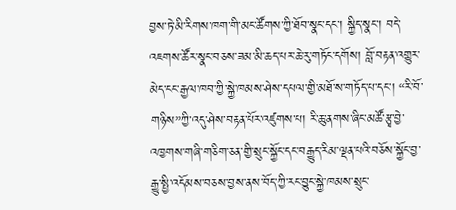བྱས་ཏེ་མི་རིགས་ཁག་གི་མང་ཚོགས་ཀྱི་ཐོབ་སྣང་དང་། སྐྱིད་སྣང་། བདེ་འཇགས་ཚོར་སྣང་བཅས་ཟམ་མི་ཆད་པར་ཆེ་རུ་གཏོང་དགོས། བློ་བརྟན་འགྱུར་མེད་ངང་རྒྱལ་ཁབ་ཀྱི་སྐྱེ་ཁམས་ཤེས་དཔལ་གྱི་མཐོ་ས་གཏོད་པ་དང་། “རི་བོ་གཉིས”ཀྱི་འདུ་ཤེས་བརྟན་པོར་འཛུགས་པ། རི་ཆུ་ནགས་ཞིང་མཚོ་རྩྭ་བྱེ་འཁྱགས་གཞི་གཅིག་ཅན་གྱི་སྲུང་སྐྱོང་དང་བརྒྱུད་རིམ་ལྡན་པའི་བཅོས་སྐྱོང་བྱ་རྒྱུ་སྤྱི་འདོམས་བཅས་བྱས་ནས་བོད་ཀྱི་རང་བྱུང་སྐྱེ་ཁམས་སྲུང་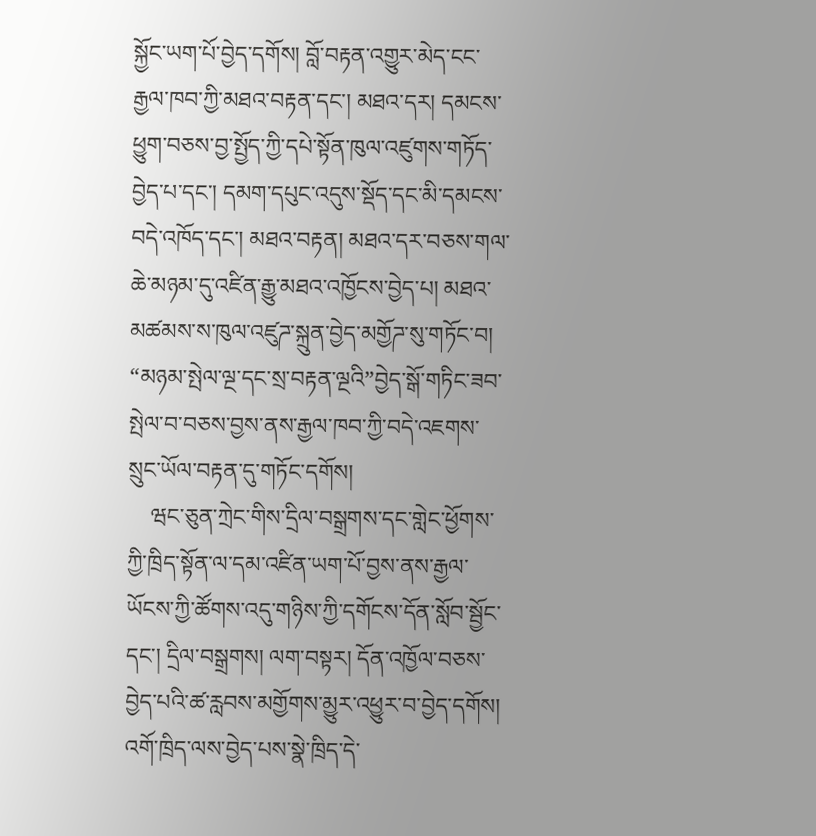སྐྱོང་ཡག་པོ་བྱེད་དགོས། བློ་བརྟན་འགྱུར་མེད་ངང་རྒྱལ་ཁབ་ཀྱི་མཐའ་བརྟན་དང་། མཐའ་དར། དམངས་ཕྱུག་བཅས་བྱ་སྤྱོད་ཀྱི་དཔེ་སྟོན་ཁུལ་འཛུགས་གཏོད་བྱེད་པ་དང་། དམག་དཔུང་འདུས་སྡོད་དང་མི་དམངས་བདེ་འཁོད་དང་། མཐའ་བརྟན། མཐའ་དར་བཅས་གལ་ཆེ་མཉམ་དུ་འཛིན་རྒྱུ་མཐའ་འཁྱོངས་བྱེད་པ། མཐའ་མཚམས་ས་ཁུལ་འཛུཌ་སྐྲུན་བྱེད་མགྱོཌ་སུ་གཏོང་བ། “མཉམ་སྤེལ་ལྔ་དང་སྲ་བརྟན་ལྔའི”བྱེད་སྒོ་གཏིང་ཟབ་སྤེལ་བ་བཅས་བྱས་ནས་རྒྱལ་ཁབ་ཀྱི་བདེ་འཇགས་སྲུང་ཡོལ་བརྟན་དུ་གཏོང་དགོས།
    ཝང་ཅུན་ཀྲེང་གིས་དྲིལ་བསྒྲགས་དང་གླེང་ཕྱོགས་ཀྱི་ཁྲིད་སྟོན་ལ་དམ་འཛིན་ཡག་པོ་བྱས་ནས་རྒྱལ་ཡོངས་ཀྱི་ཚོགས་འདུ་གཉིས་ཀྱི་དགོངས་དོན་སློབ་སྦྱོང་དང་། དྲིལ་བསྒྲགས། ལག་བསྟར། དོན་འཁྱོལ་བཅས་བྱེད་པའི་ཚ་རླབས་མགྱོགས་མྱུར་འཕྱུར་བ་བྱེད་དགོས། འགོ་ཁྲིད་ལས་བྱེད་པས་སྣེ་ཁྲིད་དེ་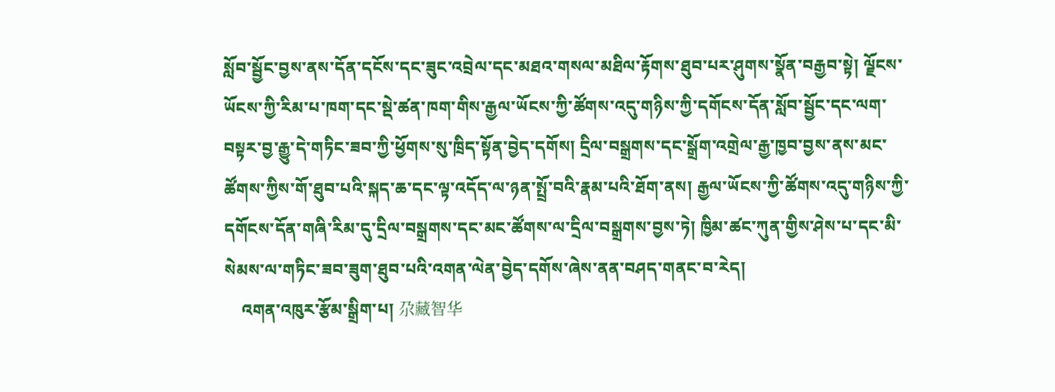སློབ་སྦྱོང་བྱས་ནས་དོན་དངོས་དང་ཟུང་འབྲེལ་དང་མཐའ་གསལ་མཐིལ་རྟོགས་ཐུབ་པར་ཤུགས་སྣོན་བརྒྱབ་སྟེ། ལྗོངས་ཡོངས་ཀྱི་རིམ་པ་ཁག་དང་སྡེ་ཚན་ཁག་གིས་རྒྱལ་ཡོངས་ཀྱི་ཚོགས་འདུ་གཉིས་ཀྱི་དགོངས་དོན་སློབ་སྦྱོང་དང་ལག་བསྟར་བྱ་རྒྱུ་དེ་གཏིང་ཟབ་ཀྱི་ཕྱོགས་སུ་ཁྲིད་སྟོན་བྱེད་དགོས། དྲིལ་བསྒྲགས་དང་སྒྲོག་འགྲེལ་རྒྱ་ཁྱབ་བྱས་ནས་མང་ཚོགས་ཀྱིས་གོ་ཐུབ་པའི་སྐད་ཆ་དང་ལྟ་འདོད་ལ་ཉན་སྤྲོ་བའི་རྣམ་པའི་ཐོག་ནས། རྒྱལ་ཡོངས་ཀྱི་ཚོགས་འདུ་གཉིས་ཀྱི་དགོངས་དོན་གཞི་རིམ་དུ་དྲིལ་བསྒྲགས་དང་མང་ཚོགས་ལ་དྲིལ་བསྒྲགས་བྱས་ཏེ། ཁྱིམ་ཚང་ཀུན་གྱིས་ཤེས་པ་དང་མི་སེམས་ལ་གཏིང་ཟབ་ཟུག་ཐུབ་པའི་འགན་ལེན་བྱེད་དགོས་ཞེས་ནན་བཤད་གནང་བ་རེད།
    འགན་འཁུར་རྩོམ་སྒྲིག་པ། 尕藏智华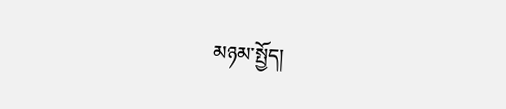མཉམ་སྤྱོད།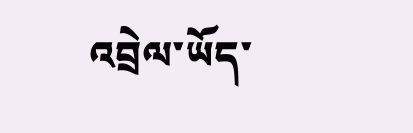འབྲེལ་ཡོད་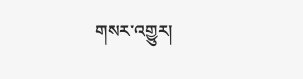གསར་འགྱུར།